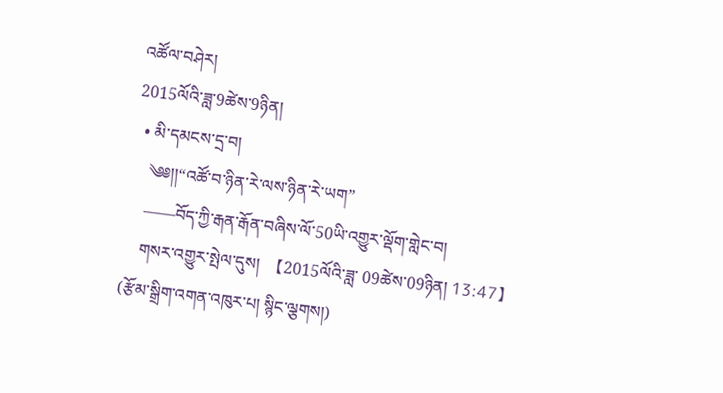འཚོལ་བཤེར།
2015ལོའི་ཟླ་9ཚེས་9ཉིན།
  • མི་དམངས་དྲ་བ།
    ༄༅།།“འཚོ་བ་ཉིན་རེ་ལས་ཉིན་རེ་ཡག”
    ——བོད་ཀྱི་རྒན་རྒོན་བཞིས་ལོ་50ཡི་འགྱུར་ལྡོག་གླེང་བ།
    གསར་འགྱུར་སྤེལ་དུས།  【2015ལོའི་ཟླ་ 09ཚེས་09ཉིན། 13:47】   (རྩོམ་སྒྲིག་འགན་འཁུར་པ། སྙིང་ལྕགས།)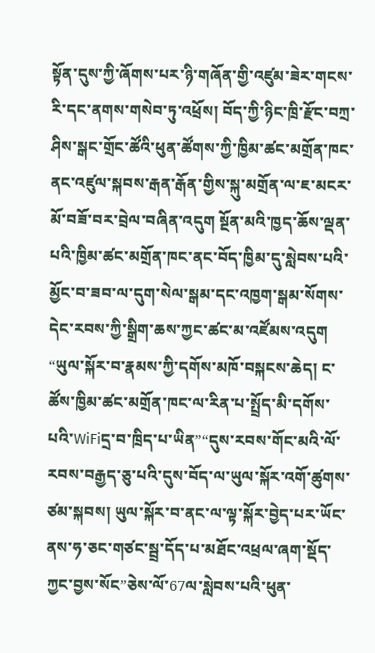སྟོན་དུས་ཀྱི་ཞོགས་པར་ཉི་གཞོན་གྱི་འཛུམ་ཟེར་གངས་རི་དང་ནགས་གསེབ་ཏུ་འཕྲོས། བོད་ཀྱི་ཉིང་ཁྲི་རྫོང་བཀྲ་ཤིས་སྒང་གྲོང་ཚོའི་ཕུན་ཚོགས་ཀྱི་ཁྱིམ་ཚང་མགྲོན་ཁང་ནང་འཛུལ་སྐབས་རྒན་རྒོན་གྱིས་སྐུ་མགྲོན་ལ་ཇ་མངར་མོ་བཟོ་བར་བྲེལ་བཞིན་འདུག སྔོན་མའི་ཁྱད་ཆོས་ལྡན་པའི་ཁྱིམ་ཚང་མགྲོན་ཁང་ནང་བོད་ཁྱིམ་དུ་སླེབས་པའི་མྱོང་བ་ཟབ་ལ་དུག་སེལ་སྒམ་དང་འཁྱག་སྒམ་སོགས་དེང་རབས་ཀྱི་སྒྲིག་ཆས་ཀྱང་ཚང་མ་འཛོམས་འདུག “ཡུལ་སྐོར་བ་རྣམས་ཀྱི་དགོས་མཁོ་བསྐངས་ཆེད། ང་ཚོས་ཁྱིམ་ཚང་མགྲོན་ཁང་ལ་རིན་པ་སྤྲོད་མི་དགོས་པའི་WiFiདྲ་བ་ཁྲིད་པ་ཡིན”“དུས་རབས་གོང་མའི་ལོ་རབས་བརྒྱད་ཅུ་པའི་དུས་བོད་ལ་ཡུལ་སྐོར་འགོ་ཚུགས་ཙམ་སྐབས། ཡུལ་སྐོར་བ་ནང་ལ་ལྟ་སྐོར་བྱེད་པར་ཡོང་ནས་ཧ་ཅང་གཙང་སྦྲ་དོད་པ་མཐོང་འཕྲལ་ཞག་སྡོད་ཀྱང་བྱས་སོང”ཅེས་ལོ་67ལ་སླེབས་པའི་ཕུན་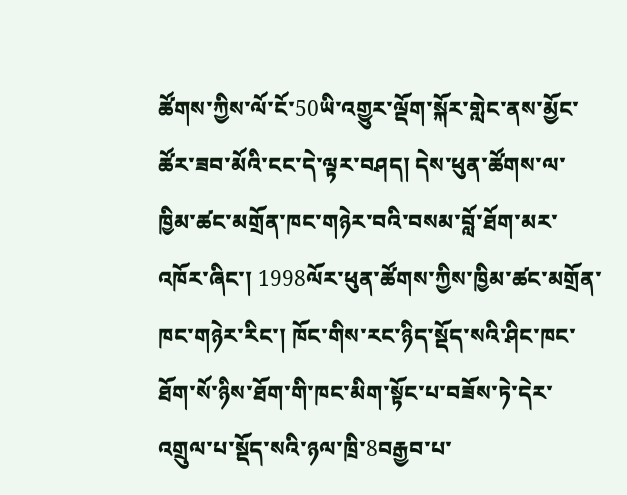ཚོགས་ཀྱིས་ལོ་ངོ་50ཡི་འགྱུར་ལྡོག་སྐོར་གླེང་ནས་མྱོང་ཚོར་ཟབ་མོའི་ངང་དེ་ལྟར་བཤད། དེས་ཕུན་ཚོགས་ལ་ཁྱིམ་ཚང་མགྲོན་ཁང་གཉེར་བའི་བསམ་བློ་ཐོག་མར་འཁོར་ཞིང་། 1998ལོར་ཕུན་ཚོགས་ཀྱིས་ཁྱིམ་ཚང་མགྲོན་ཁང་གཉེར་རིང་། ཁོང་གིས་རང་ཉིད་སྡོད་སའི་ཤིང་ཁང་ཐོག་སོ་ཉིས་ཐོག་གི་ཁང་མིག་སྟོང་པ་བཟོས་ཏེ་དེར་འགྲུལ་པ་སྡོད་སའི་ཉལ་ཁྲི་8བརྒྱབ་པ་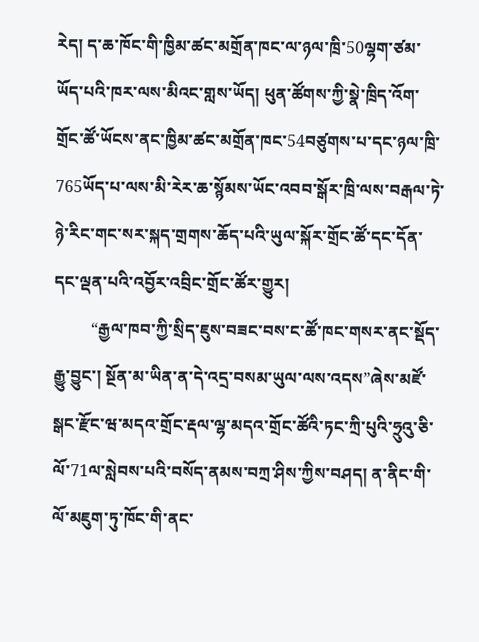རེད། ད་ཆ་ཁོང་གི་ཁྱིམ་ཚང་མགྲོན་ཁང་ལ་ཉལ་ཁྲི་50ལྷག་ཙམ་ཡོད་པའི་ཁར་ལས་མིའང་གླས་ཡོད། ཕུན་ཚོགས་ཀྱི་སྣེ་ཁྲིད་འོག་གྲོང་ཚོ་ཡོངས་ནང་ཁྱིམ་ཚང་མགྲོན་ཁང་54བཙུགས་པ་དང་ཉལ་ཁྲི་765ཡོད་པ་ལས་མི་རེར་ཆ་སྙོམས་ཡོང་འབབ་སྒོར་ཁྲི་ལས་བརྒལ་ཏེ་ཉེ་རིང་གང་སར་སྐད་གྲགས་ཆོད་པའི་ཡུལ་སྐོར་གྲོང་ཚོ་དང་དོན་དང་ལྡན་པའི་འབྱོར་འབྲིང་གྲོང་ཚོར་གྱུར།
         “རྒྱལ་ཁབ་ཀྱི་སྲིད་ཇུས་བཟང་བས་ང་ཚོ་ཁང་གསར་ནང་སྡོད་རྒྱུ་བྱུང་། སྔོན་མ་ཡིན་ན་དེ་འདྲ་བསམ་ཡུལ་ལས་འདས”ཞེས་མཛོ་སྒང་རྫོང་ཝ་མདའ་གྲོང་རྡལ་ལྷ་མདའ་གྲོང་ཚོའི་ཏང་ཀྲི་པུའི་ཧྲུའུ་ཅི་ལོ་71ལ་སླེབས་པའི་བསོད་ནམས་བཀྲ་ཤིས་ཀྱིས་བཤད། ན་ནིང་གི་ལོ་མཇུག་ཏུ་ཁོང་གི་ནང་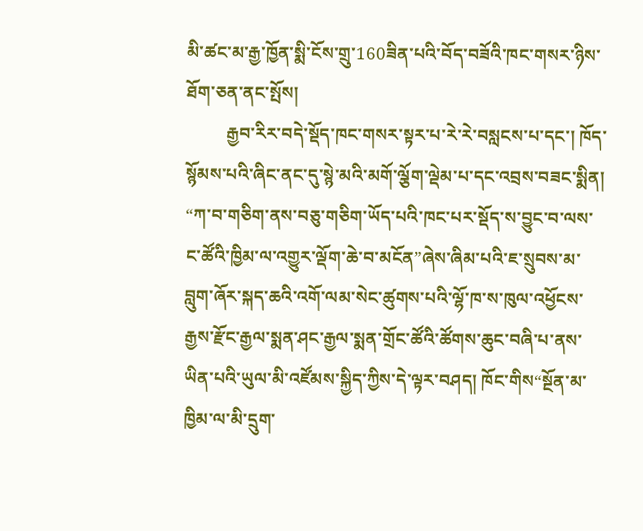མི་ཚང་མ་རྒྱ་ཁྱོན་སྨི་ངོས་གྲུ་160ཟིན་པའི་བོད་བཟོའི་ཁང་གསར་ཉིས་ཐོག་ཅན་ནང་སྤོས།
         རྒྱབ་རིར་བདེ་སྡོད་ཁང་གསར་སྟར་པ་རེ་རེ་བསླངས་པ་དང་། ཁོད་སྙོམས་པའི་ཞིང་ནང་དུ་སྙེ་མའི་མགོ་ལྕོག་ལྡེམ་པ་དང་འབྲས་བཟང་སྨིན། “ཀ་བ་གཅིག་ནས་བཅུ་གཅིག་ཡོད་པའི་ཁང་པར་སྡོད་ས་བྱུང་བ་ལས་ང་ཚོའི་ཁྱིམ་ལ་འགྱུར་ལྡོག་ཆེ་བ་མངོན”ཞེས་ཞིམ་པའི་ཇ་སྲུབས་མ་བླུག་ཞོར་སྐད་ཆའི་འགོ་ལམ་སེང་ཚུགས་པའི་ལྷོ་ཁ་ས་ཁུལ་འཕྱོངས་རྒྱས་རྫོང་རྒྱལ་སྨན་ཤང་རྒྱལ་སྨན་གྲོང་ཚོའི་ཚོགས་ཆུང་བཞི་པ་ནས་ཡིན་པའི་ཡུལ་མི་འཛོམས་སྐྱིད་ཀྱིས་དེ་ལྟར་བཤད། ཁོང་གིས“སྔོན་མ་ཁྱིམ་ལ་མི་དྲུག་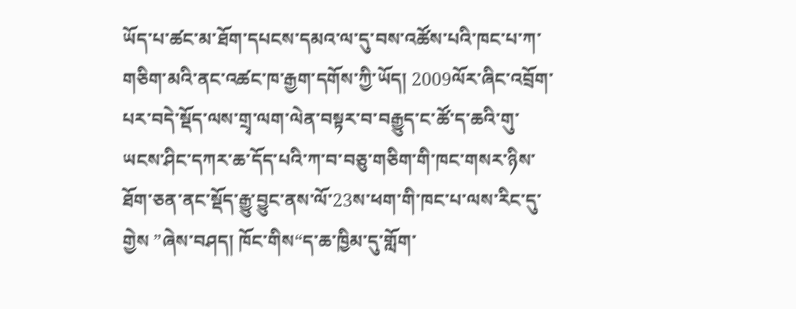ཡོད་པ་ཚང་མ་ཐོག་དཔངས་དམའ་ལ་དུ་བས་འཚོས་པའི་ཁང་པ་ཀ་གཅིག་མའི་ནང་འཚང་ཁ་རྒྱག་དགོས་ཀྱི་ཡོད། 2009ལོར་ཞིང་འབྲོག་པར་བདེ་སྡོད་ལས་གྲྭ་ལག་ལེན་བསྟར་བ་བརྒྱུད་ང་ཚོ་ད་ཆའི་གུ་ཡངས་ཤིང་དཀར་ཆ་དོད་པའི་ཀ་བ་བཅུ་གཅིག་གི་ཁང་གསར་ཉིས་ཐོག་ཅན་ནང་སྡོད་རྒྱུ་བྱུང་ནས་ལོ་23ས་ཕག་གི་ཁང་པ་ལས་རིང་དུ་གྱེས ”ཞེས་བཤད། ཁོང་གིས“ད་ཆ་ཁྱིམ་དུ་གློག་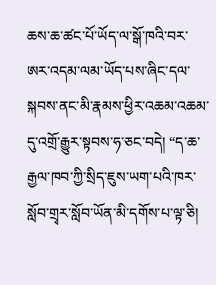ཆས་ཆ་ཚང་པོ་ཡོད་ལ་སྒོ་ཁའི་བར་ཨར་འདམ་ལམ་ཡོད་པས་ཞིང་དལ་སྐབས་ནང་མི་རྣམས་ཕྱིར་འཆམ་འཆམ་དུ་འགྲོ་རྒྱུར་སྟབས་ཧ་ཅང་བདེ། “ད་ཆ་རྒྱལ་ཁབ་ཀྱི་སྲིད་ཇུས་ཡག་པའི་ཁར་སློབ་གྲྭར་སློབ་ཡོན་མི་དགོས་པ་ལྟ་ཅི།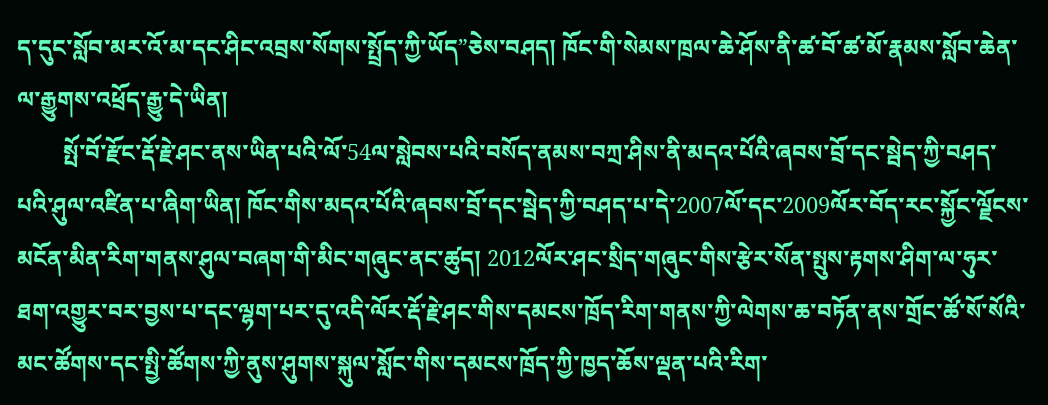ད་དུང་སློབ་མར་འོ་མ་དང་ཤིང་འབྲས་སོགས་སྤྲོད་ཀྱི་ཡོད”ཅེས་བཤད། ཁོང་གི་སེམས་ཁྲལ་ཆེ་ཤོས་ནི་ཚ་བོ་ཚ་མོ་རྣམས་སློབ་ཆེན་ལ་རྒྱུགས་འཕྲོད་རྒྱུ་དེ་ཡིན།
        སྤོ་བོ་རྫོང་རྡོ་རྗེ་ཤང་ནས་ཡིན་པའི་ལོ་54ལ་སླེབས་པའི་བསོད་ནམས་བཀྲ་ཤིས་ནི་མདའ་པོའི་ཞབས་བྲོ་དང་སྦེད་ཀྱི་བཤད་པའི་ཤུལ་འཛིན་པ་ཞིག་ཡིན། ཁོང་གིས་མདའ་པོའི་ཞབས་བྲོ་དང་སྦེད་ཀྱི་བཤད་པ་དེ་2007ལོ་དང་2009ལོར་བོད་རང་སྐྱོང་ལྗོངས་མངོན་མིན་རིག་གནས་ཤུལ་བཞག་གི་མིང་གཞུང་ནང་ཚུད། 2012ལོར་ཤང་སྲིད་གཞུང་གིས་རྩེར་སོན་སྤུས་རྟགས་ཤིག་ལ་ཧུར་ཐག་འགྱུར་བར་བྱས་པ་དང་ལྷག་པར་དུ་འདི་ལོར་རྡོ་རྗེ་ཤང་གིས་དམངས་ཁྲོད་རིག་གནས་ཀྱི་ལེགས་ཆ་བཏོན་ནས་གྲོང་ཚོ་སོ་སོའི་མང་ཚོགས་དང་སྤྱི་ཚོགས་ཀྱི་ནུས་ཤུགས་སྐུལ་སློང་གིས་དམངས་ཁྲོད་ཀྱི་ཁྱད་ཆོས་ལྡན་པའི་རིག་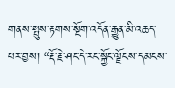གནས་སྤུས་རྟགས་སྔོག་འདོན་རྒྱུན་མི་འཆད་པར་བྱས། “རྡོ་རྗེ་ཤང་དེ་རང་སྐྱོང་ལྗོངས་དམངས་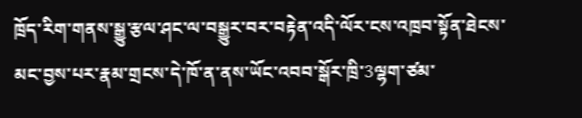ཁྲོད་རིག་གནས་སྒྱུ་རྩལ་ཤང་ལ་བསྒྱུར་བར་བརྟེན་འདི་ལོར་ངས་འཁྲབ་སྟོན་ཐེངས་མང་བྱས་པར་རྣམ་གྲངས་དེ་ཁོ་ན་ནས་ཡོང་འབབ་སྒོར་ཁྲི་3ལྷག་ཙམ་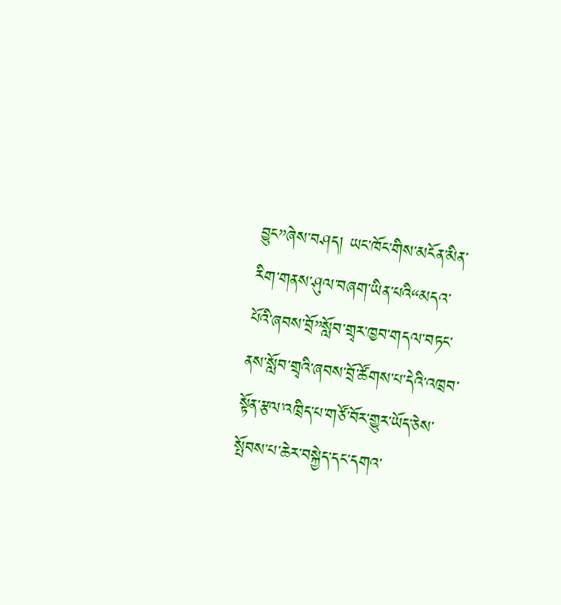བྱུང”ཞེས་བཤད། ཡང་ཁོང་གིས་མངོན་མིན་རིག་གནས་ཤུལ་བཞག་ཡིན་པའི“མདའ་པོའི་ཞབས་བྲོ”སློབ་གྲྭར་ཁྱབ་གདལ་བཏང་ནས་སློབ་གྲྭའི་ཞབས་བྲོ་ཚོགས་པ་དེའི་འཁྲབ་སྟོན་རྩལ་འཁྲིད་པ་གཙོ་བོར་གྱུར་ཡོད་ཅེས་སྤོབས་པ་ཆེར་བསྐྱེད་དང་དགའ་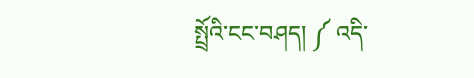སྤྲོའི་ངང་བཤད། ༼ འདི་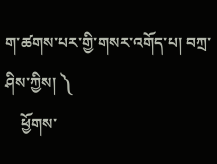ག་ཚགས་པར་གྱི་གསར་འགོད་པ། བཀྲ་ཤིས་ཀྱིས། ༽
    ཕྱོགས་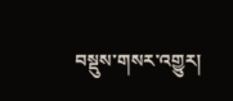བསྡུས་གསར་འགྱུར།